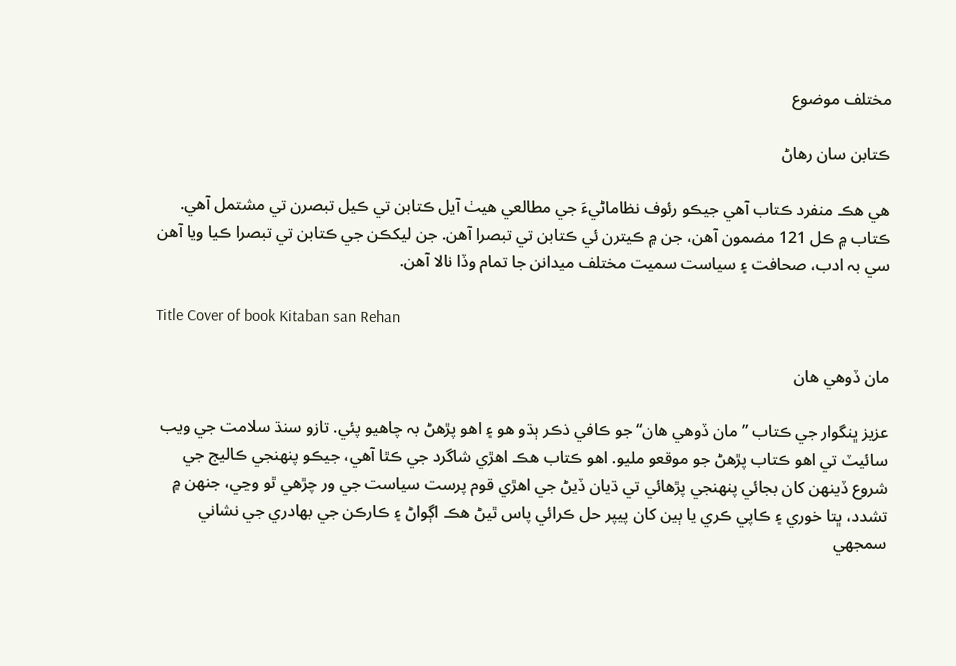مختلف موضوع

ڪتابن سان رھاڻ

ھي ھڪ منفرد ڪتاب آھي جيڪو رئوف نظاماڻيءَ جي مطالعي ھيٺ آيل ڪتابن تي ڪيل تبصرن تي مشتمل آھي. ڪتاب ۾ ڪل 121 مضمون آھن، جن ۾ ڪيترن ئي ڪتابن تي تبصرا آھن. جن ليکڪن جي ڪتابن تي تبصرا ڪيا ويا آھن سي بہ ادب، صحافت ۽ سياست سميت مختلف ميدانن جا تمام وڏا نالا آھن.

Title Cover of book Kitaban san Rehan

مان ڏوھي ھان

عزيز ڀنگوار جي ڪتاب ”مان ڏوهي هان“ جو ڪافي ذڪر ٻڌو هو ۽ اهو پڙهڻ بہ چاهيو پئي. تازو سنڌ سلامت جي ويب سائيٽ تي اهو ڪتاب پڙهڻ جو موقعو مليو. اهو ڪتاب هڪ اهڙي شاگرد جي ڪٿا آهي، جيڪو پنھنجي ڪاليج جي شروع ڏينھن کان بجائي پنھنجي پڙهائي تي ڌيان ڏيڻ جي اهڙي قوم پرست سياست جي ور چڙهي ٿو وڃي، جنھن ۾ تشدد، ڀتا خوري ۽ ڪاپي ڪري يا ٻين کان پيپر حل ڪرائي پاس ٿيڻ هڪ اڳواڻ ۽ ڪارڪن جي بھادري جي نشاني سمجهي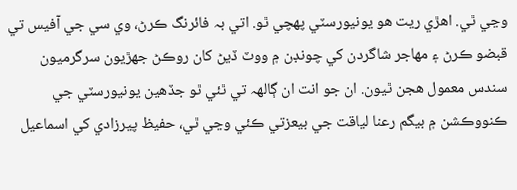وڃي ٿي. اهڙي ريت هو يونيورسٽي پھچي ٿو. اتي بہ فائرنگ ڪرڻ، وي سي جي آفيس تي قبضو ڪرڻ ۽ مھاجر شاگردن کي چونڊن ۾ ووٽ ڏيڻ کان روڪڻ جهڙيون سرگرميون سندس معمول هجن ٿيون. ان جو انت ان ڳالھہ تي ٿئي ٿو جڏهين يونيورسٽي جي ڪنووڪشن ۾ بيگم رعنا لياقت جي بيعزتي ڪئي وڃي ٿي، حفيظ پيرزادي کي اسماعيل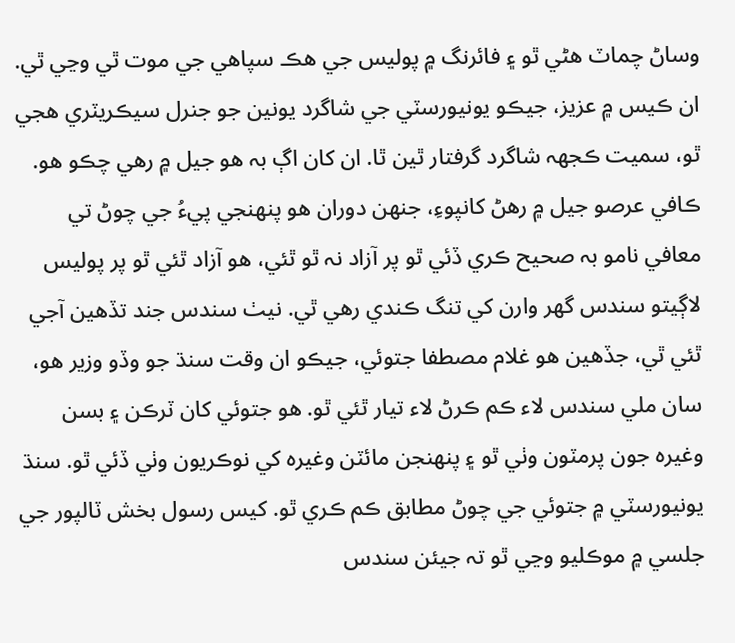وساڻ چماٽ هڻي ٿو ۽ فائرنگ ۾ پوليس جي هڪ سپاهي جي موت ٿي وڃي ٿي.
ان ڪيس ۾ عزيز، جيڪو يونيورسٽي جي شاگرد يونين جو جنرل سيڪريٽري هجي ٿو، سميت ڪجهہ شاگرد گرفتار ٿين ٿا. ان کان اڳ بہ هو جيل ۾ رهي چڪو هو. ڪافي عرصو جيل ۾ رهڻ کانپوءِ، جنھن دوران هو پنھنجي پيءُ جي چوڻ تي معافي نامو بہ صحيح ڪري ڏئي ٿو پر آزاد نہ ٿو ٿئي، هو آزاد ٿئي ٿو پر پوليس لاڳيتو سندس گهر وارن کي تنگ ڪندي رهي ٿي. نيٺ سندس جند تڏهين آجي ٿئي ٿي، جڏهين هو غلام مصطفا جتوئي، جيڪو ان وقت سنڌ جو وڏو وزير هو، سان ملي سندس لاء ڪم ڪرڻ لاء تيار ٿئي ٿو. هو جتوئي کان ٽرڪن ۽ بسن وغيرہ جون پرمٽون وٺي ٿو ۽ پنھنجن مائٽن وغيرہ کي نوڪريون وٺي ڏئي ٿو. سنڌ يونيورسٽي ۾ جتوئي جي چوڻ مطابق ڪم ڪري ٿو. کيس رسول بخش ٽالپور جي جلسي ۾ موڪليو وڃي ٿو تہ جيئن سندس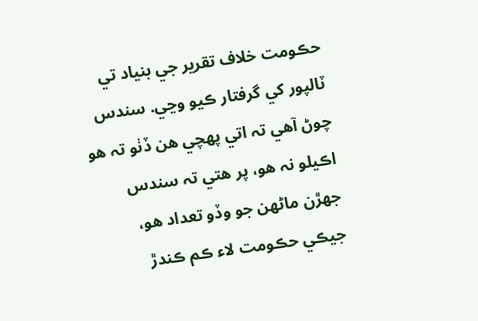حڪومت خلاف تقرير جي بنياد تي ٽالپور کي گرفتار ڪيو وڃي. سندس چوڻ آهي تہ اتي پھچي هن ڏٺو تہ هو اڪيلو نہ ھو، پر هتي تہ سندس جھڙن ماڻھن جو وڏو تعداد هو، جيڪي حڪومت لاء ڪم ڪندڙ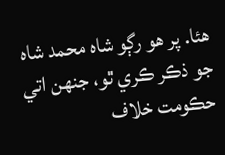ھئا. پر هو رڳو شاه محمد شاه جو ذڪر ڪري ٿو، جنھن اتي حڪومت خلاف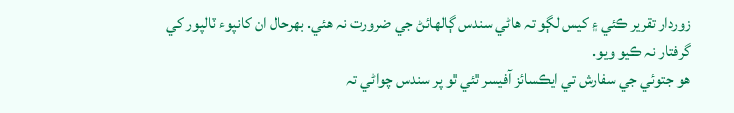زوردار تقرير ڪئي ۽ کيس لڳو تہ هاڻي سندس ڳالھائڻ جي ضرورت نہ هئي. بھرحال ان کانپوء ٽالپور کي گرفتار نہ ڪيو ويو.
هو جتوئي جي سفارش تي ايڪسائز آفيسر ٿئي ٿو پر سندس چواڻي تہ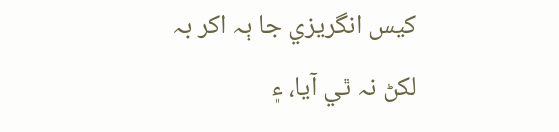کيس انگريزي جا ٻہ اکر بہ لکڻ نہ ٿي آيا، ۽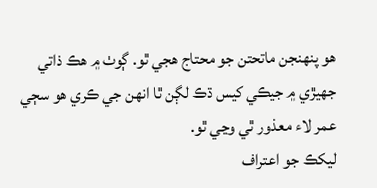هو پنھنجن ماتحتن جو محتاج هجي ٿو. ڳوٺ ۾ هڪ ذاتي جهيڙي ۾ جيڪي کيس ڌڪ لڳن ٿا انھن جي ڪري هو سڄي عمر لاء معذور ٿي وڃي ٿو.
ليکڪ جو اعتراف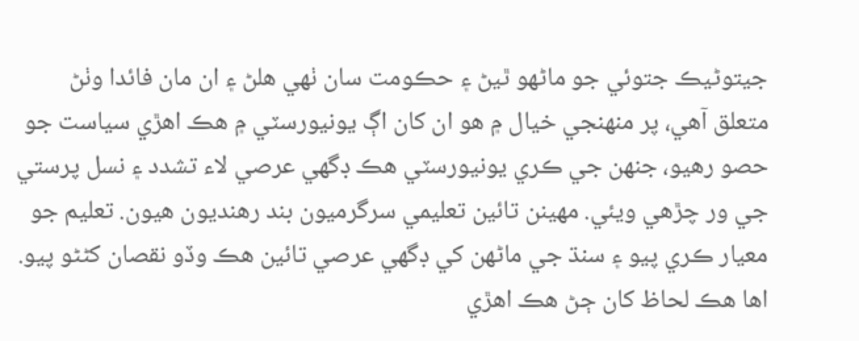جيتوڻيڪ جتوئي جو ماڻھو ٿيڻ ۽ حڪومت سان ٺھي هلڻ ۽ ان مان فائدا وٺڻ متعلق آهي، پر منھنجي خيال ۾ هو ان کان اڳ يونيورسٽي ۾ هڪ اهڙي سياست جو حصو رهيو، جنھن جي ڪري يونيورسٽي هڪ ڊگهي عرصي لاء تشدد ۽ نسل پرستي جي ور چڙهي ويئي. مھينن تائين تعليمي سرگرميون بند رهنديون هيون. تعليم جو معيار ڪري پيو ۽ سنڌ جي ماڻھن کي ڊگهي عرصي تائين هڪ وڏو نقصان کڻڻو پيو. اها هڪ لحاظ کان ڄڻ هڪ اهڙي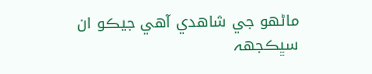ماڻھو جي شاهدي آهي جيڪو ان سڀڪجهہ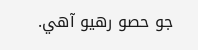جو حصو رهيو آهي.